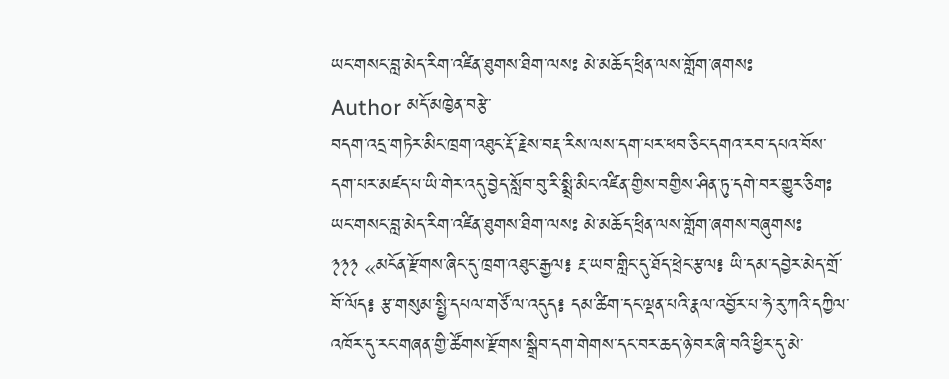ཡང་གསང་བླ་མེད་རིག་འཛིན་ཐུགས་ཐིག་ལསཿ མེ་མཆོད་ཕྲིན་ལས་གློག་ཞགསཿ
Author མདོ་མཁྱེན་བརྩེ་
བདག་འདྲ་གཏེར་མིང་ཁྲག་འཐུང་རྡོ་རྗེས་བརྡ་རིས་ལས་དག་པར་ཕབ་ཅིང་དགའ་རབ་དཔའ་བོས་དག་པར་མཛད་པ་ཡི་གེར་འདུ་བྱེད་སློབ་བུ་རི་སྨྲི་མིང་འཛིན་གྱིས་བགྱིས་ཤིན་ཏུ་དགེ་བར་གྱུར་ཅིགཿ
ཡང་གསང་བླ་མེད་རིག་འཛིན་ཐུགས་ཐིག་ལསཿ མེ་མཆོད་ཕྲིན་ལས་གློག་ཞགས་བཞུགསཿ
྅྅྅ «མངོན་རྫོགས་ཞིང་དུ་ཁྲག་འཐུང་རྒྱལ༔ རྔ་ཡབ་གླིང་དུ་ཐོད་ཕྲེང་རྩལ༔ ཡི་དམ་དབྱེར་མེད་གྲོ་བོ་ལོད༔ རྩ་གསུམ་སྤྱི་དཔལ་གཙོ་ལ་འདུད༔ དམ་ཚིག་དང་ལྡན་པའི་རྣལ་འབྱོར་པ་ཧེ་རུ་ཀའི་དཀྱིལ་འཁོར་དུ་རང་གཞན་གྱི་ཚོགས་རྫོགས་སྒྲིབ་དག་གེགས་དང་བར་ཆད་ཉེ་བར་ཞི་བའི་ཕྱིར་དུ་མེ་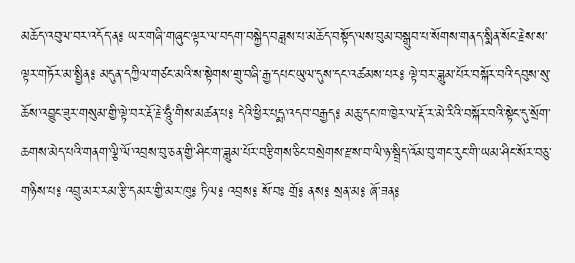མཆོད་འབུལ་བར་འདོད་ན༔ ཡར་གཞི་གཞུང་ལྟར་ལ་བདག་བསྐྱེད་བཟླས་པ་མཆོད་བསྟོད་ལས་བུམ་བསྒྲུབ་པ་སོགས་གནད་སྨིན་སོང་རྗེས་ས་ལྟར་གཏོར་མ་སྤྱིན༔ མདུན་དཀྱིལ་གཙང་མའི་ས་སྟེགས་གྲུ་བཞི་རྒྱ་དཔང་ཡུལ་དུས་དང་འཚམས་པར༔ ལྟེ་བར་ཟླུམ་པོར་བསྐོར་བའི་དབུས་སུ་ཆོས་འབྱུང་ཟུར་གསུམ་གྱི་ལྟེ་བར་རྡོ་རྗེ་ཧཱུྃ་གིས་མཚན་པ༔ དེའི་ཕྱིར་པདྨ་འདབ་བརྒྱད༔ མཆུ་དང་ཁ་ཁྱེར་ལ་རྡོ་ར་མེ་རིའི་བསྐོར་བའི་སྟེང་དུ་སྲོག་ཆགས་མེད་པའི་གནག་ལྕི་ལོ་འབྲས་བུ་ཅན་གྱི་ཤིང་ག་ཟླུམ་པོར་བརྩིགས་ཅིང་བསྲེགས་རྫས་བ་ལི་ཉ་སྦྲིད་འོམ་བུ་གང་རུང་གི་ཡམ་ཤིང་སོར་བཅུ་གཉིས་པ༔ འབྲུ་མར་རམ་རྩི་དམར་གྱི་མར་ཁུ༔ ཏིལ༔ འབྲས༔ སོ་བཿ གྲོ༔ ནས༔ སྲན་མ༔ ཞོ་ཟན༔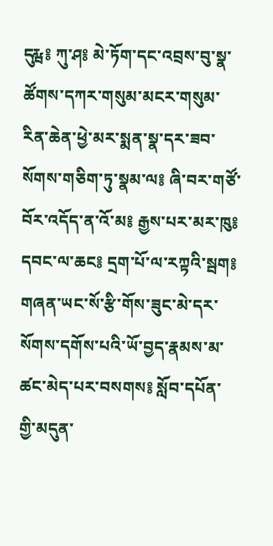དུརྺ༔ ཀུ་ཤ༔ མེ་ཏོག་དང་འབྲས་བུ་སྣ་ཚོགས་དཀར་གསུམ་མངར་གསུམ་རིན་ཆེན་ཕྱེ་མར་སྨན་སྣ་དར་ཟབ་སོགས་གཅིག་ཏུ་སྣམ་ལ༔ ཞི་བར་གཙོ་བོར་འདོད་ན་འོ་མ༔ རྒྱས་པར་མར་ཁུ༔ དབང་ལ་ཆང༔ དྲག་པོ་ལ་རཀྟའི་སྦག༔ གཞན་ཡང་སོ་རྩི་གོས་ཟུང་མེ་དར་སོགས་དགོས་པའི་ཡོ་བྱད་རྣམས་མ་ཚང་མེད་པར་བསགས༔ སློབ་དཔོན་གྱི་མདུན་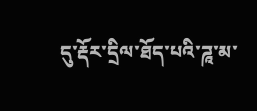དུ་རྡོར་དྲིལ་ཐོད་པའི་ཌཱ་མ་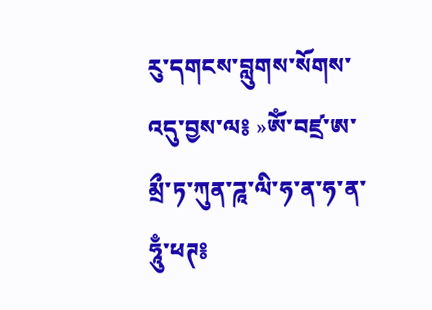རུ་དགངས་བླུགས་སོགས་འདུ་བྱས་ལ༔ »ཨོཾ་བཛྲ་ཨ་མྲྀ་ཏ་ཀུན་ཌཱ་ལི་ཧ་ན་ཧ་ན་ཧཱུྃ་ཕཊ༔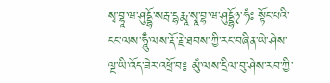སྭ་བྷཱ་ཝ་ཤུདྡྷོ་སརྦ་དྷརྨཱ་སྭཱ་བྷ་ཝ་ཤུདྡྷོ྅་ཧཾཿ སྟོང་པའི་ངང་ལས་ཧཱུྃ་ལས་རྡོ་རྗེ་ཐབས་ཀྱི་རང་བཞིན་ཡེ་ཤེས་ལྔ་ཡི་འོད་ཟེར་འཕྲོ་བ༔ མུཾ་ལས་དྲིལ་བུ་ཤེས་རབ་ཀྱི་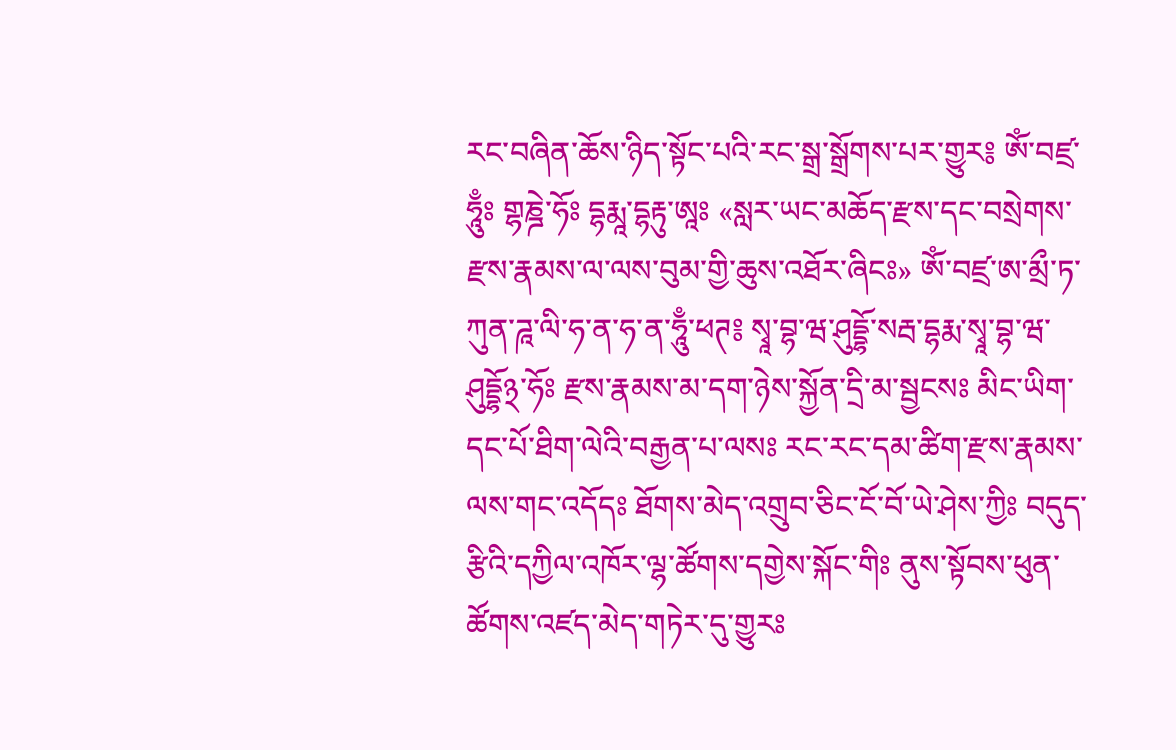རང་བཞིན་ཆོས་ཉིད་སྟོང་པའི་རང་སྒྲ་སྒྲོགས་པར་གྱུར༔ ཨོཾ་བཛྲ་ཧཱུྃཿ གྷཎྜེ་ཧོཿ དྷརྨཱ་དྷརྟུ་ཨཱཿ «སླར་ཡང་མཆོད་རྫས་དང་བསྲེགས་རྫས་རྣམས་ལ་ལས་བུམ་གྱི་ཆུས་འཐོར་ཞིངཿ» ཨོཾ་བཛྲ་ཨ་མྲྀ་ཏ་ཀུན་ཌཱ་ལི་ཧ་ན་ཧ་ན་ཧཱུྃ་ཕཊ༔ སྭཱ་བྷ་ཝ་ཤུདྡྷོ་སརྦ་དྷརྨ་སྭཱ་བྷ་ཝ་ཤུདྡྷོ྅་ཧོཿ རྫས་རྣམས་མ་དག་ཉེས་སྐྱོན་དྲི་མ་སྦྱངསཿ མིང་ཡིག་དང་པོ་ཐིག་ལེའི་བརྒྱན་པ་ལསཿ རང་རང་དམ་ཚིག་རྫས་རྣམས་ལས་གང་འདོདཿ ཐོགས་མེད་འགྲུབ་ཅིང་ངོ་བོ་ཡེ་ཤེས་ཀྱིཿ བདུད་རྩིའི་དཀྱིལ་འཁོར་ལྷ་ཚོགས་དགྱེས་སྐོང་གིཿ ནུས་སྟོབས་ཕུན་ཚོགས་འཛད་མེད་གཏེར་དུ་གྱུརཿ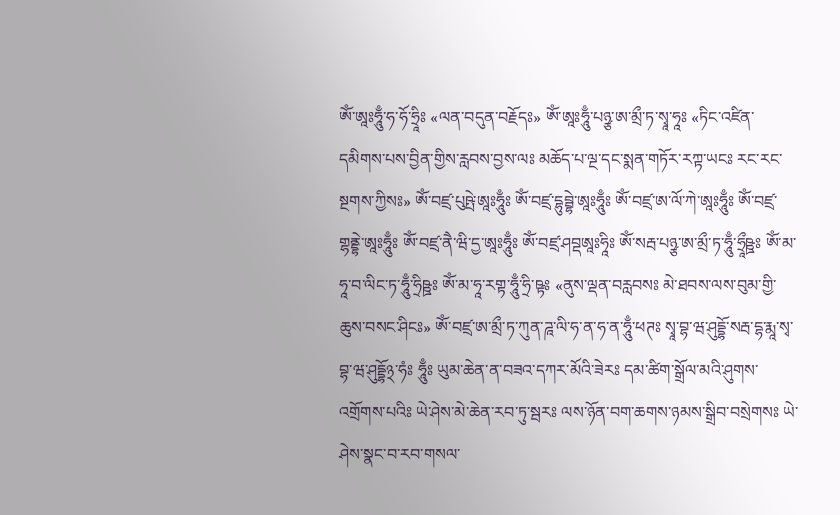ཨོཾ་ཨཱཿཧཱུྃ་ཧ་ཧོ་ཧྲཱིཿ «ལན་བདུན་བརྗོདཿ» ཨོཾ་ཨཱཿཧཱུྃ་པཉྩ་ཨ་མྲྀ་ཏ་སྭཱ་ཧཱཿ «ཏིང་འཛིན་དམིགས་པས་བྱིན་གྱིས་རླབས་བྱས་ལཿ མཆོད་པ་ལྔ་དང་སྨན་གཏོར་རཀྟ་ཡངཿ རང་རང་སྔགས་ཀྱིསཿ» ཨོཾ་བཛྲ་པུཥྤེ་ཨཱཿཧཱུྃཿ ཨོཾ་བཛྲ་དྷུབྦྷེ་ཨཱཿཧཱུྃཿ ཨོཾ་བཛྲ་ཨ་ལོ་ཀེ་ཨཱཿཧཱུྃཿ ཨོཾ་བཛྲ་གྷནྡྷེ་ཨཱཿཧཱུྃཿ ཨོཾ་བཛྲ་ནཻ་ཝི་དྱ་ཨཱཿཧཱུྃཿ ཨོཾ་བཛྲ་ཤབྡཨཱཿཧཱིཿ ཨོཾ་སརྦ་པཉྩ་ཨ་མྲྀ་ཏ་ཧཱུྃ་ཧྲཱྀཥྛཿ ཨོཾ་མ་ཧཱ་བ་ལིང་ཏ་ཧཱུྃ་ཧྲིཥྛཿ ཨོཾ་མ་ཧཱ་རགྟ་ཧཱུྃ་ཧྲི་ཥྟཿ «ནུས་ལྡན་བརླབསཿ མེ་ཐབས་ལས་བུམ་གྱི་ཆུས་བསང་ཤིངཿ» ཨོཾ་བཛྲ་ཨ་མྲྀ་ཏ་ཀུན་ཌཱ་ལི་ཧ་ན་ཧ་ན་ཧཱུྃ་ཕཊཿ སྭཱ་བྷ་ཝ་ཤུདྡྷོ་སརྦ་དྷ་རྨཱ་སྭ་བྷ་ཝ་ཤུདྡྷོ྅་ཧཾཿ ཧཱུྃཿ ཡུམ་ཆེན་ན་བཟའ་དཀར་མོའི་ཟེརཿ དམ་ཚིག་སྒྲོལ་མའི་ཤུགས་འགྲོགས་པའིཿ ཡེ་ཤེས་མེ་ཆེན་རབ་ཏུ་སྦརཿ ལས་ཉོན་བག་ཆགས་ཉམས་སྒྲིབ་བསྲེགསཿ ཡེ་ཤེས་སྣང་བ་རབ་གསལ་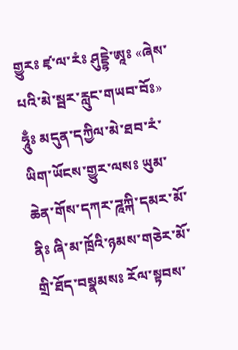གྱུརཿ ཛྭ་ལ་རཾཿ ཤུདྡྷེ་ཨཱཿ «ཞེས་པའི་མེ་སྦར་རླུང་གཡབ་བོཿ» ཧཱུྃཿ མདུན་དཀྱིལ་མེ་ཐབ་རཾ་ཡིག་ཡོངས་གྱུར་ལསཿ ཡུམ་ཆེན་གོས་དཀར་ཌཱཀྐི་དམར་མོ་ནིཿ ཞི་མ་ཁྲོའི་ཉམས་གཅེར་མོ་གྲི་ཐོད་བསྣམསཿ རོལ་སྟབས་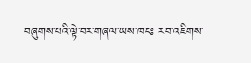བཞུགས་པའི་ལྟེ་བར་གཞལ་ཡས་ཁངཿ རབ་འཇིགས་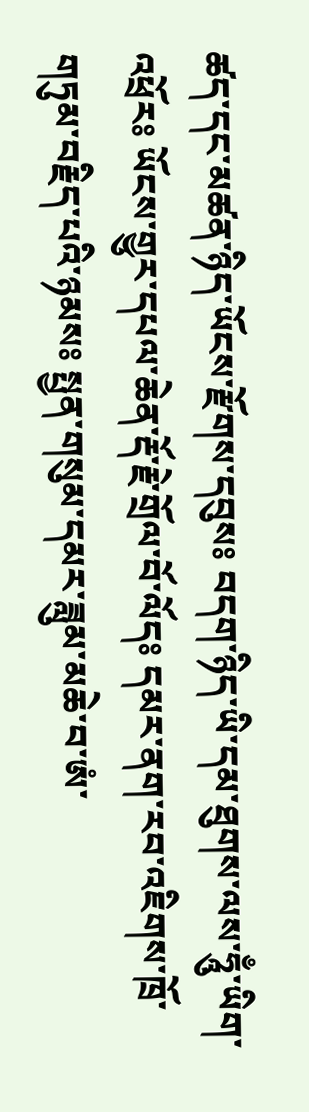ཚད་དང་མཚན་ཉིད་ཡོངས་རྫོགས་དབུསཿ བདག་ཉིད་ཡི་དམ་ཐུགས་ལས་ཧཱུྃ་ཡིག་འཕྲོརཿ ཡོངས་གྱུར་དཔལ་ཆེན་རྡོ་རྗེ་གྲོལ་བོ་ལོདཿ དམར་ནག་རབ་འཇིགས་ཁྲོ་གཏུམ་བརྗིད་པའི་ཉམསཿ སྤྱན་གསུམ་དམར་ཟླུམ་མཆེ་བ་ཨཾ་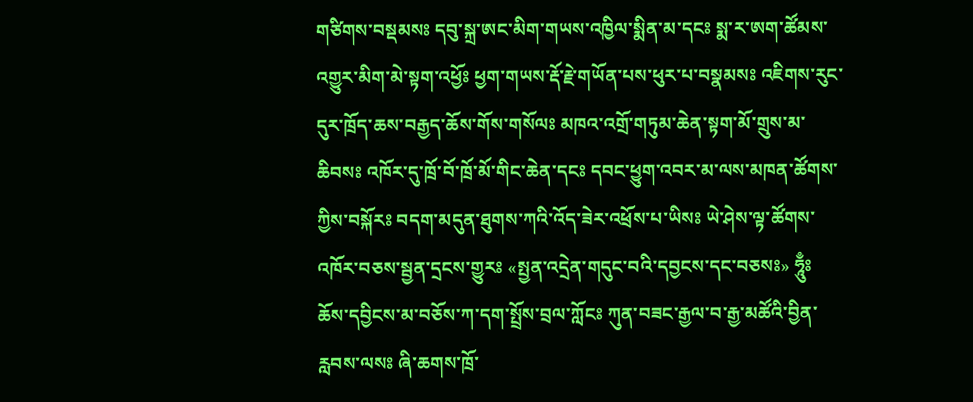གཙིགས་བསྡམསཿ དབུ་སྐྲ་ཨང་མིག་གཡས་འཁྱིལ་སྨིན་མ་དངཿ སྨ་ར་ཨག་ཚོམས་འགྱུར་མིག་མེ་སྟག་འཕྱོཿ ཕྱག་གཡས་རྡོ་རྗེ་གཡོན་པས་ཕུར་པ་བསྣམསཿ འཇིགས་རུང་དུར་ཁྲོད་ཆས་བརྒྱད་ཆོས་གོས་གསོལཿ མཁའ་འགྲོ་གཏུམ་ཆེན་སྟག་མོ་གྲུས་མ་ཆིབསཿ འཁོར་དུ་ཁྲོ་བོ་ཁྲོ་མོ་གིང་ཆེན་དངཿ དབང་ཕྱུག་འབར་མ་ལས་མཁན་ཚོགས་ཀྱིས་བསྐོརཿ བདག་མདུན་ཐུགས་ཀའི་འོད་ཟེར་འཕྲོས་པ་ཡིསཿ ཡེ་ཤེས་ལྟ་ཚོགས་འཁོར་བཅས་སྦྱན་དྲངས་གྱུརཿ «སྤྱན་འདྲེན་གདུང་བའི་དབྱངས་དང་བཅསཿ» ཧཱུྃཿ ཆོས་དབྱིངས་མ་བཅོས་ཀ་དག་སྤྲོས་བྲལ་ཀློངཿ ཀུན་བཟང་རྒྱལ་བ་རྒྱ་མཚོའི་བྱིན་རླབས་ལསཿ ཞི་ཆགས་ཁྲོ་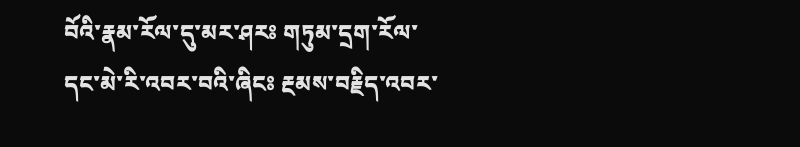བོའི་རྣམ་རོལ་དུ་མར་ཤརཿ གཏུམ་དྲག་རོལ་དང་མེ་རི་འབར་བའི་ཞིངཿ རྔམས་བརྗིད་འབར་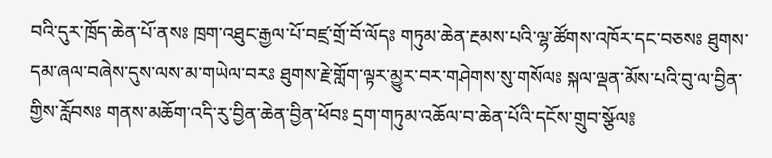བའི་དུར་ཁྲོད་ཆེན་པོ་ནསཿ ཁྲག་འཐུང་རྒྱལ་པོ་བཛྲ་གྲོ་བོ་ལོདཿ གཏུམ་ཆེན་རྔམས་པའི་ལྷ་ཚོགས་འཁོར་དང་བཅསཿ ཐུགས་དམ་ཞལ་བཞེས་དུས་ལས་མ་གཡེལ་བརཿ ཐུགས་རྗེ་གློག་ལྟར་མྱུར་བར་གཤེགས་སུ་གསོལཿ སྐལ་ལྡན་མོས་པའི་བུ་ལ་བྱིན་གྱིས་རློབསཿ གནས་མཆོག་འདི་རུ་བྱིན་ཆེན་བྱིན་ཕོབཿ དྲག་གཏུམ་འཆོལ་བ་ཆེན་པོའི་དངོས་གྲུབ་སྩོལ༔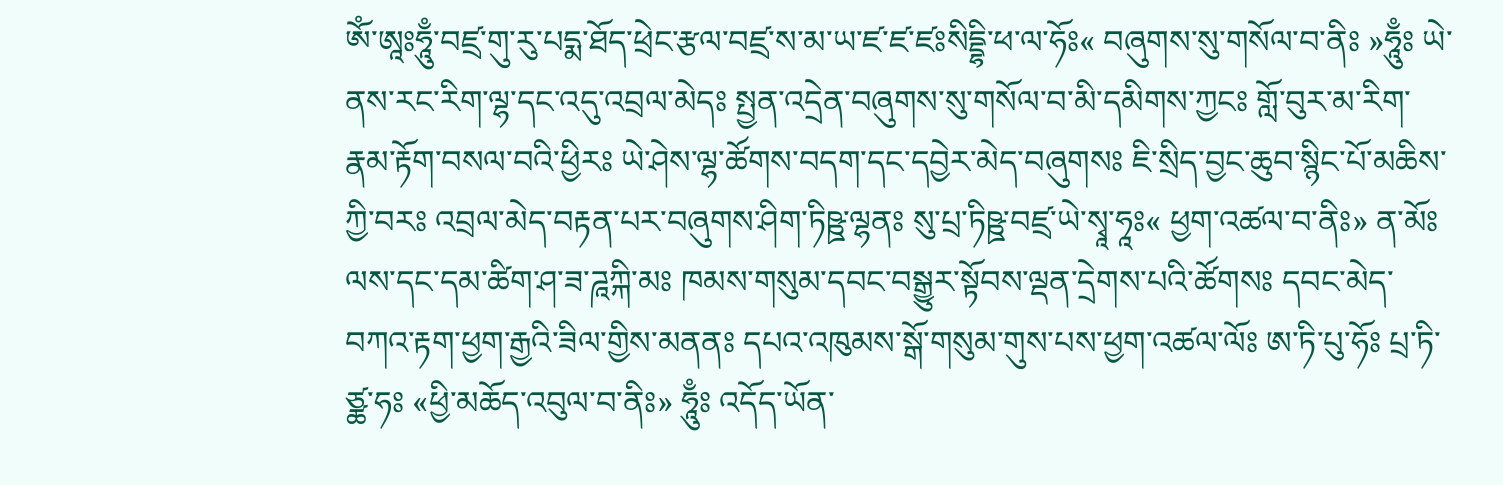ཨོཾ་ཨཱཿཧཱུྃ་བཛྲ་གུ་རུ་པདྨ་ཐོད་ཕྲེང་རྩལ་བཛྲ་ས་མ་ཡ་ཛ་ཛ་ཛཿསིདྡྷི་ཕ་ལ་ཧོཿ« བཞུགས་སུ་གསོལ་བ་ནིཿ »ཧཱུྃཿ ཡེ་ནས་རང་རིག་ལྷ་དང་འདུ་འབྲལ་མེདཿ སྤྱན་འདྲེན་བཞུགས་སུ་གསོལ་བ་མི་དམིགས་ཀྱངཿ གློ་བུར་མ་རིག་རྣམ་རྟོག་བསལ་བའི་ཕྱིརཿ ཡེ་ཤེས་ལྷ་ཚོགས་བདག་དང་དབྱེར་མེད་བཞུགསཿ ཇི་སྲིད་བྱང་ཆུབ་སྙིང་པོ་མཆིས་ཀྱི་བརཿ འབྲལ་མེད་བརྟན་པར་བཞུགས་ཤིག་ཏིཥྛ་ལྷནཿ སུ་པྲ་ཏིཥྛ་བཛྲ་ཡེ་སྭཱ་ཧཱཿ« ཕྱག་འཚལ་བ་ནིཿ» ན་མོཿ ལས་དང་དམ་ཚིག་ཤ་ཟ་ཌཱཀྐི་མཿ ཁམས་གསུམ་དབང་བསྒྱུར་སྟོབས་ལྡན་དྲེགས་པའི་ཚོགསཿ དབང་མེད་བཀའ་རྟག་ཕྱག་རྒྱའི་ཟིལ་གྱིས་མནནཿ དཔའ་འཁུམས་སྒོ་གསུམ་གུས་པས་ཕྱག་འཚལ་ལོཿ ཨ་ཏི་པུ་ཧོཿ པྲ་ཏི་ཙྪ་ཧཿ «ཕྱི་མཆོད་འབུལ་བ་ནིཿ» ཧཱུྃཿ འདོད་ཡོན་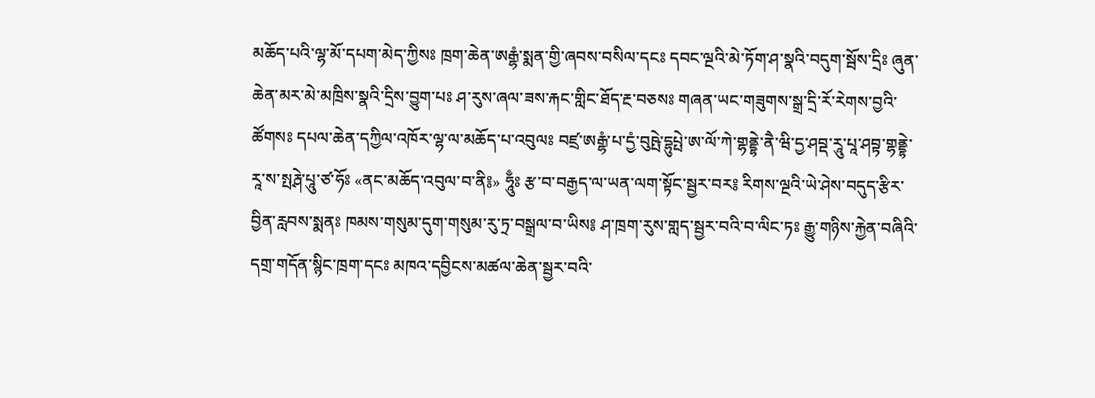མཆོད་པའི་ལྷ་མོ་དཔག་མེད་ཀྱིསཿ ཁྲག་ཆེན་ཨརྒྷཾ་སྨན་གྱི་ཞབས་བསིལ་དངཿ དབང་ལྔའི་མེ་ཏོག་ཤ་སྣའི་བདུག་སྦོས་དྲིཿ ཞུན་ཆེན་མར་མེ་མཁྲིས་སྣའི་དྲིས་བྱུག་པཿ ཤ་རུས་ཞལ་ཟས་རྐང་གླིང་ཐོད་རྔ་བཅསཿ གཞན་ཡང་གཟུགས་སྒྲ་དྲི་རོ་རེགས་བྱའི་ཚོགསཿ དཔལ་ཆེན་དཀྱིལ་འཁོར་ལྷ་ལ་མཆོད་པ་འབུལཿ བཛྲ་ཨརྒྷཾ་པ་དྱཾ་བུཥྤེ་དྷུཔྤེ་ཨ་ལོ་ཀེ་གྷནྡྷེ་ནཻ་ཝི་དྱ་ཤབྡ་རཱུ་པཱ་ཤབྟ་གྷནྡྷེ་རཱ་ས་སྤརྴེ་པཱུ་ཙ་ཧོཿ «ནང་མཆོད་འབུལ་བ་ནི༔» ཧཱུྃཿ རྩ་བ་བརྒྱད་ལ་ཡན་ལག་སྟོང་སྦྱར་བར༔ རིགས་ལྔའི་ཡེ་ཤེས་བདུད་རྩིར་བྱིན་རླབས་སྨནཿ ཁམས་གསུམ་དུག་གསུམ་རུ་ཏྲ་བསྒྲལ་བ་ཡིས༔ ཤ་ཁྲག་རུས་གླད་སྦྱར་བའི་བ་ལིང་ཏཿ རྒྱུ་གཉིས་རྐྱེན་བཞིའི་དགྲ་གདོན་སྙིང་ཁྲག་དངཿ མཁའ་དབྱིངས་མཚལ་ཆེན་སྦྱར་བའི་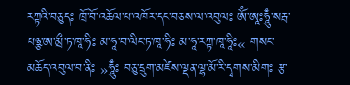རཀྟའི་བཅུདཿ ཁྲོ་བོ་འཆོལ་པ་འཁོར་དང་བཅས་ལ་འབུལཿ ཨོཾ་ཨཱཿཧཱུྃ་སརྦ་པཉྩ་ཨ་མྲྀ་ཏ་ཁཱ་ཧིཿ མ་ཧཱ་བ་ལིང་ཏ་ཁཱ་ཧིཿ མ་ཧཱ་རཀྟ་ཁཱ་ཧཱིཿ« གསང་མཆོད་འབུལ་བ་ནིཿ »ཧཱུྃཿ བཅུ་དྲུག་མཛེས་ལྡན་ལྷ་མོ་རི་དྭགས་མིགཿ རྩ་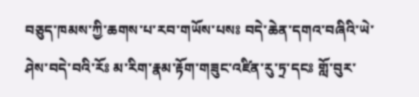བཅུད་ཁམས་ཀྱི་ཆགས་པ་རབ་གཡོས་པསཿ བདེ་ཆེན་དགའ་བཞིའི་ཡེ་ཤེས་བདེ་བའི་རོཿ མ་རིག་རྣམ་རྟོག་གཟུང་འཛིན་རུ་ཏྲ་དངཿ གློ་བུར་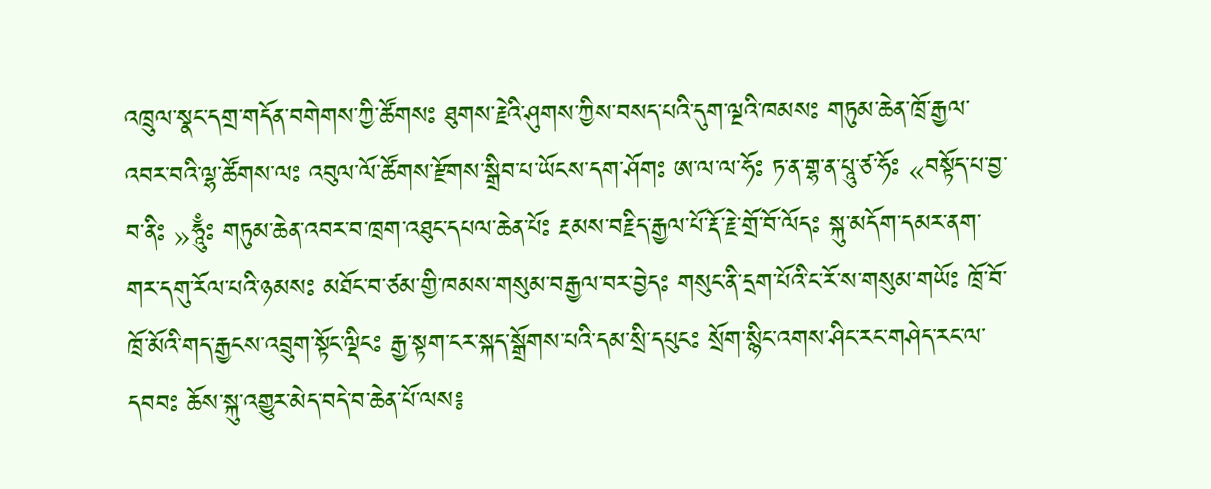འཁྲུལ་སྣང་དགྲ་གདོན་བགེགས་ཀྱི་ཚོགསཿ ཐུགས་རྗེའི་ཤུགས་ཀྱིས་བསད་པའི་དུག་ལྔའི་ཁམསཿ གཏུམ་ཆེན་ཁྲོ་རྒྱལ་འབར་བའི་ལྷ་ཚོགས་ལཿ འབུལ་ལོ་ཚོགས་རྫོགས་སྒྲིབ་པ་ཡོངས་དག་ཤོགཿ ཨ་ལ་ལ་ཧོཿ ཏ་ན་གྷ་ན་པཱུ་ཙ་ཧོཿ «བསྟོད་པ་བྱ་བ་ནིཿ »ཧཱུྃཿ གཏུམ་ཆེན་འབར་བ་ཁྲག་འཐུང་དཔལ་ཆེན་པོཿ རྔམས་བརྗིད་རྒྱལ་པོ་རྡོ་རྗེ་གྲོ་བོ་ལོདཿ སྐུ་མདོག་དམར་ནག་གར་དགུ་རོལ་པའི་ཉམསཿ མཐོང་བ་ཙམ་གྱི་ཁམས་གསུམ་བརྒྱལ་བར་བྱེདཿ གསུང་ནི་དྲག་པོའི་ང་རོ་ས་གསུམ་གཡོཿ ཁྲོ་བོ་ཁྲོ་མོའི་གད་རྒྱངས་འབྲུག་སྟོང་ལྡིངཿ རྒྱ་སྟག་ངར་སྐད་སྒྲོགས་པའི་དམ་སྲི་དཔུངཿ སྲོག་སྙིང་འགས་ཤིང་རང་གཤེད་རང་ལ་དབབཿ ཆོས་སྐུ་འགྱུར་མེད་བདེ་བ་ཆེན་པོ་ལས༔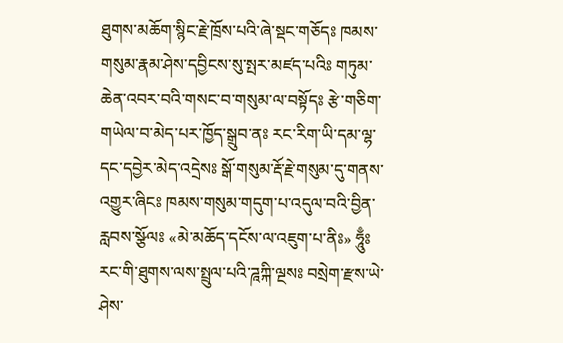ཐུགས་མཆོག་སྙིང་རྗེ་ཁྲོས་པའི་ཞེ་སྡང་གཅོདཿ ཁམས་གསུམ་རྣམ་ཤེས་དབྱིངས་སུ་སྤར་མཛད་པའིཿ གཏུམ་ཆེན་འབར་བའི་གསང་བ་གསུམ་ལ་བསྟོདཿ རྩེ་གཅིག་གཡེལ་བ་མེད་པར་ཁྱོད་སྒྲུབ་ནཿ རང་རིག་ཡི་དམ་ལྷ་དང་དབྱེར་མེད་འདྲེསཿ སྒོ་གསུམ་རྡོ་རྗེ་གསུམ་དུ་གནས་འགྱུར་ཞིངཿ ཁམས་གསུམ་གདུག་པ་འདུལ་བའི་བྱིན་རླབས་སྩོལཿ «མེ་མཆོད་དངོས་ལ་འཇུག་པ་ནིཿ» ཧཱུྃཿ རང་གི་ཐུགས་ལས་སྤྲུལ་པའི་ཌཱཀྐི་ལྔསཿ བསྲེག་རྫས་ཡེ་ཤེས་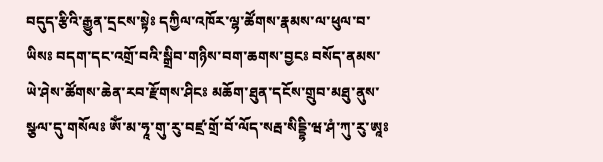བདུད་རྩིའི་རྒྱུན་དྲངས་སྟེཿ དཀྱིལ་འཁོར་ལྷ་ཚོགས་རྣམས་ལ་ཕུལ་བ་ཡིསཿ བདག་དང་འགྲོ་བའི་སྒྲིབ་གཉིས་བག་ཆགས་བྱངཿ བསོད་ནམས་ཡེ་ཤེས་ཚོགས་ཆེན་རབ་རྫོགས་ཤིངཿ མཆོག་ཐུན་དངོས་གྲུབ་མཐུ་ནུས་སྩལ་དུ་གསོལཿ ཨོཾ་མ་ཧཱ་གུ་རུ་བཛྲ་གྲོ་བོ་ལོད་སརྦ་སིདྡྷི་ཝ་ཤཾ་ཀུ་རུ་ཨཱཿ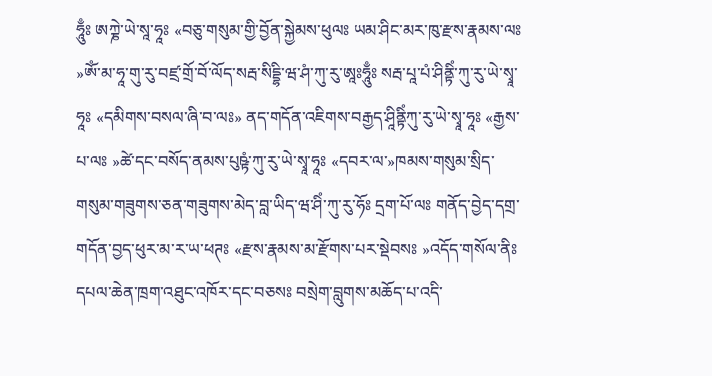ཧཱུྃཿ ཨཀྞེ་ཡེ་སཱ་ཧཱཿ «བཅུ་གསུམ་གྱི་བྱོན་སྐྱེམས་ཕུལཿ ཡམ་ཤིང་མར་ཁུ་རྫས་རྣམས་ལཿ »ཨོཾ་མ་ཧཱ་གུ་རུ་བཛྲ་གྲོ་བོ་ལོད་སརྦ་སིདྡྷི་ཝ་ཤཾ་ཀུ་རུ་ཨཱཿཧཱུྃཿ སརྦ་པཱ་པཾ་ཤིནྟིཾ་ཀུ་རུ་ཡེ་སྭཱ་ཧཱཿ «དམིགས་བསལ་ཞི་བ་ལཿ» ནད་གདོན་འཇིགས་བརྒྱད་ཤཱིནྟིཾཀུ་རུ་ཡེ་སྭཱ་ཧཱཿ «རྒྱས་པ་ལཿ »ཚེ་དང་བསོད་ནམས་པུཥྟཾ་ཀུ་རུ་ཡེ་སྭཱ་ཧཱཿ «དབར་ལ་»ཁམས་གསུམ་སྲིད་གསུམ་གཟུགས་ཅན་གཟུགས་མེད་བླ་ཡིད་ཝ་ཤིཾ་ཀུ་རུ་ཧོཿ དྲག་པོ་ལཿ གནོད་བྱེད་དགྲ་གདོན་བྱད་ཕུར་མ་ར་ཡ་ཕཊཿ «རྫས་རྣམས་མ་རྫོགས་པར་སྡེབསཿ »འདོད་གསོལ་ནིཿ དཔལ་ཆེན་ཁྲག་འཐུང་འཁོར་དང་བཅསཿ བསྲེག་བླུགས་མཆོད་པ་འདི་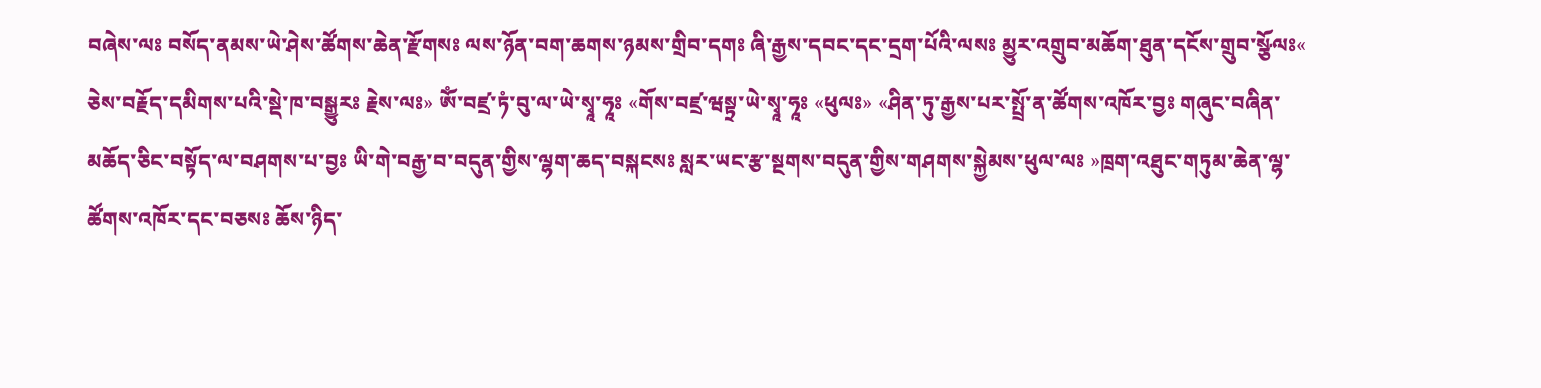བཞེས་ལཿ བསོད་ནམས་ཡེ་ཤེས་ཚོགས་ཆེན་རྫོགསཿ ལས་ཉོན་བག་ཆགས་ཉམས་གྲིབ་དགཿ ཞི་རྒྱས་དབང་དང་དྲག་པོའི་ལསཿ མྱུར་འགྲུབ་མཆོག་ཐུན་དངོས་གྲུབ་སྩོལཿ« ཅེས་བརྗོད་དམིགས་པའི་སྡེ་ཁ་བསྒྱུརཿ རྗེས་ལཿ» ཨོཾ་བཛྲ་ཏཾ་བུ་ལ་ཡེ་སྭཱ་ཧཱཿ «གོས་བཛྲ་ཝསྟྲ་ཡེ་སྭཱ་ཧཱཿ «ཕུལཿ» «ཤིན་ཏུ་རྒྱས་པར་སྤྲོ་ན་ཚོགས་འཁོར་བྱཿ གཞུང་བཞིན་མཆོད་ཅིང་བསྟོད་ལ་བཤགས་པ་བྱཿ ཡི་གེ་བརྒྱ་བ་བདུན་གྱིས་ལྷག་ཆད་བསྐངསཿ སླར་ཡང་རྩ་སྔགས་བདུན་གྱིས་གཤགས་སྐྱེམས་ཕུལ་ལཿ »ཁྲག་འཐུང་གཏུམ་ཆེན་ལྷ་ཚོགས་འཁོར་དང་བཅསཿ ཆོས་ཉིད་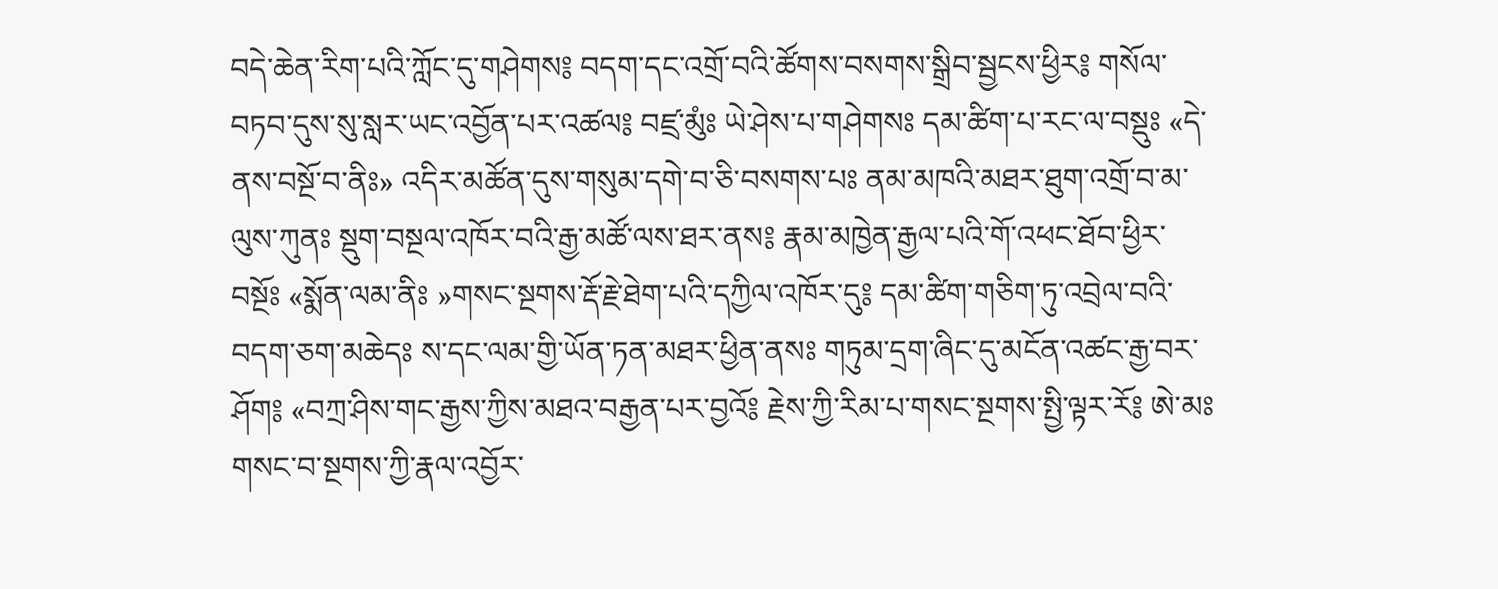བདེ་ཆེན་རིག་པའི་ཀློང་དུ་གཤེགས༔ བདག་དང་འགྲོ་བའི་ཚོགས་བསགས་སྒྲིབ་སྦྱངས་ཕྱིར༔ གསོལ་བཏབ་དུས་སུ་སླར་ཡང་འབྱོན་པར་འཚལ༔ བཛྲ་མུཾཿ ཡེ་ཤེས་པ་གཤེགསཿ དམ་ཚིག་པ་རང་ལ་བསྡུཿ «དེ་ནས་བསྔོ་བ་ནིཿ» འདིར་མཚོན་དུས་གསུམ་དགེ་བ་ཅི་བསགས་པཿ ནམ་མཁའི་མཐར་ཐུག་འགྲོ་བ་མ་ལུས་ཀུནཿ སྡུག་བསྔལ་འཁོར་བའི་རྒྱ་མཚོ་ལས་ཐར་ནས༔ རྣམ་མཁྱེན་རྒྱལ་པའི་གོ་འཕང་ཐོབ་ཕྱིར་བསྔོཿ «སྨོན་ལམ་ནིཿ »གསང་སྔགས་རྡོ་རྗེ་ཐེག་པའི་དཀྱིལ་འཁོར་དུ༔ དམ་ཚིག་གཅིག་ཏུ་འབྲེལ་བའི་བདག་ཅག་མཆེདཿ ས་དང་ལམ་གྱི་ཡོན་ཏན་མཐར་ཕྱིན་ནསཿ གཏུམ་དྲག་ཞིང་དུ་མངོན་འཚང་རྒྱ་བར་ཤོག༔ «བཀྲ་ཤིས་གང་རྒྱས་ཀྱིས་མཐའ་བརྒྱན་པར་བྱའོ༔ རྗེས་ཀྱི་རིམ་པ་གསང་སྔགས་སྤྱི་ལྟར་རོ༔ ཨེ་མཿ གསང་བ་སྔགས་ཀྱི་རྣལ་འབྱོར་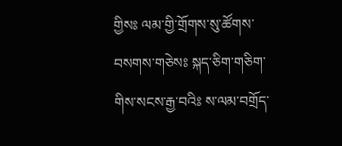གྱིསཿ ལམ་གྱི་གྲོགས་སུ་ཚོགས་བསགས་གཅེསཿ སྐད་ཅིག་གཅིག་གིས་སངས་རྒྱ་བའིཿ ས་ལམ་བགྲོད་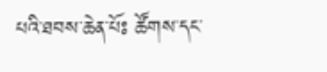པའི་ཐབས་ཆེན་པོཿ ཚོགས་དང་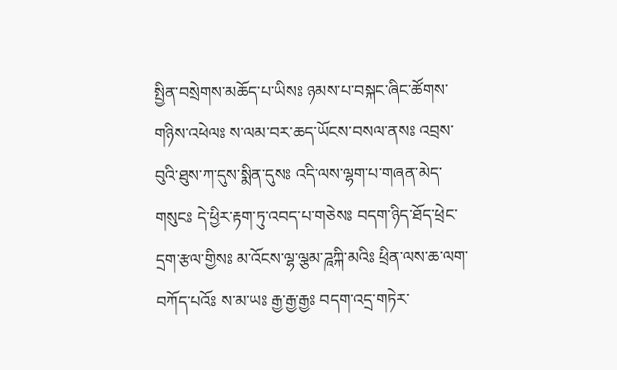སྤྱིན་བསྲེགས་མཆོད་པ་ཡིསཿ ཉམས་པ་བསྐང་ཞིང་ཚོགས་གཉིས་འཕེལཿ ས་ལམ་བར་ཆད་ཡོངས་བསལ་ནསཿ འབྲས་བུའི་ཐུས་ཀ་དུས་སྨིན་དུསཿ འདི་ལས་ལྷག་པ་གཞན་མེད་གསུངཿ དེ་ཕྱིར་རྟག་ཏུ་འབད་པ་གཅེསཿ བདག་ཉིད་ཐོད་ཕྲེང་དྲག་རྩལ་གྱིསཿ མ་འོངས་ལྷ་ལྕམ་ཌཱཀྐི་མའིཿ ཕྲིན་ལས་ཆ་ལག་བཀོད་པའོཿ ས་མ་ཡཿ རྒྱ་རྒྱ་རྒྱཿ བདག་འདྲ་གཏེར་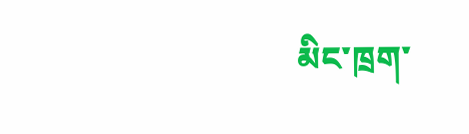མིང་ཁྲག་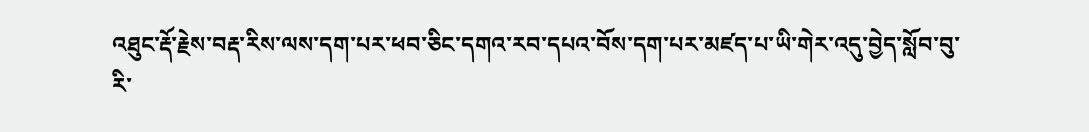འཐུང་རྡོ་རྗེས་བརྡ་རིས་ལས་དག་པར་ཕབ་ཅིང་དགའ་རབ་དཔའ་བོས་དག་པར་མཛད་པ་ཡི་གེར་འདུ་བྱེད་སློབ་བུ་རི་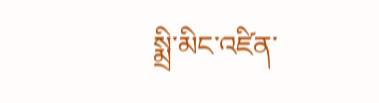སྨྲི་མིང་འཛིན་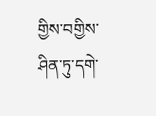གྱིས་བགྱིས་ཤིན་ཏུ་དགེ་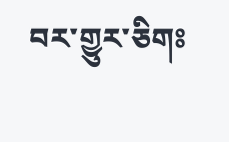བར་གྱུར་ཅིགཿ